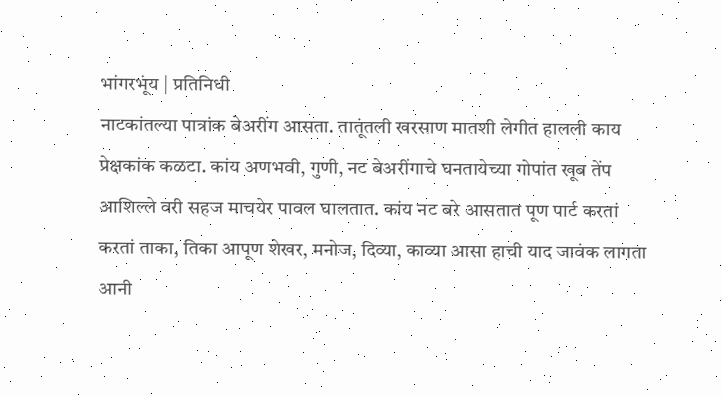भांगरभूंय | प्रतिनिधी
नाटकांतल्या पात्रांक बेअरींग आसता. तातूंतली खरसाण मातशी लेगीत हालली काय प्रेक्षकांक कळटा. कांय अणभवी, गुणी, नट बेअरींगाचे घनतायेच्या गोपांत खूब तेंप आशिल्ले वरी सहज माचयेर पावल घालतात. कांय नट बरे आसतात पूण पार्ट करतां करतां ताका, तिका आपूण शेखर, मनोज, दिव्या, काव्या आसा हाची याद जावंक लागता आनी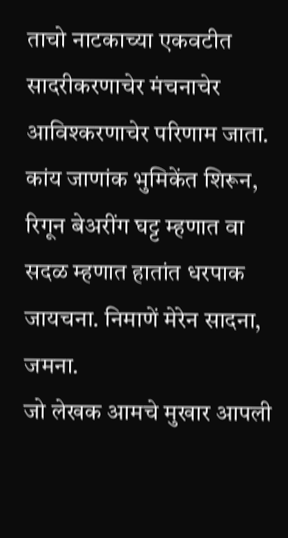ताचो नाटकाच्या एकवटीत सादरीकरणाचेर मंचनाचेर आविश्करणाचेर परिणाम जाता. कांय जाणांक भुमिकेंत शिरून, रिगून बेअरींग घट्ट म्हणात वा सदळ म्हणात हातांत धरपाक जायचना. निमाणें मेरेन सादना, जमना.
जो लेखक आमचे मुखार आपली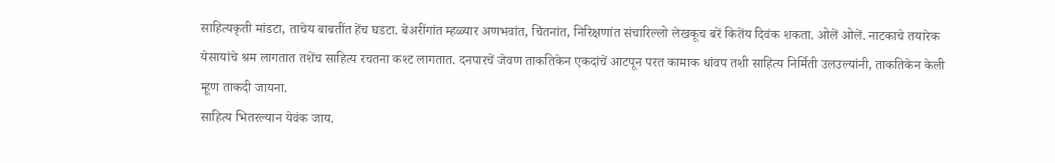साहित्यकृती मांडटा, ताचेय बाबतींत हेंच घडटा. बेअरींगांत म्हळ्यार अणभवांत, चिंतनांत, निरिक्षणांत संचारिल्लो लेखकूच बरें कितेंय दिवंक शकता. ओलें ओलें. नाटकाचे तयारेक येसायांचे श्रम लागतात तशेंच साहित्य रचतना कश्ट लागतात. दनपारचें जेवण ताकतिकेन एकदांचें आटपून परत कामाक धांवप तशी साहित्य निर्मिती उलउल्यांनी, ताकतिकेन केली म्हूण ताकदी जायना.
साहित्य भितरल्यान येवंक जाय.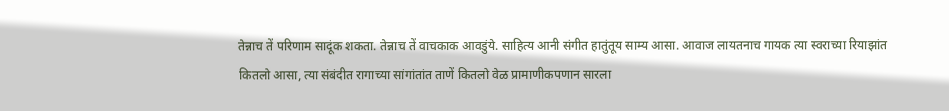तेन्नाच तें परिणाम सादूंक शकता. तेन्नाच तें वाचकाक आवडुंये. साहित्य आनी संगीत हातुंतूय साम्य आसा. आवाज लायतनाच गायक त्या स्वराच्या रियाझांत कितलो आसा, त्या संबंदीत रागाच्या सांगांतांत ताणें कितलो वेळ प्रामाणीकपणान सारला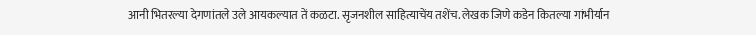आनी भितरल्या देगणांतले उले आयकल्यात तें कळटा. सृजनशील साहित्याचेंय तशेंच. लेखक जिणे कडेन कितल्या गांभीर्यान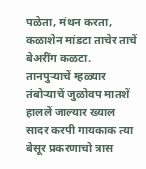पळेता, मंथन करता, कळाशेन मांडटा ताचेर ताचें बेअरींग कळटा.
तानपुऱ्याचें म्हळ्यार तंबोऱ्याचें जुळोवप मातशें हाललें जाल्यार ख्याल सादर करपी गायकाक त्या बेसूर प्रकरणाचो त्रास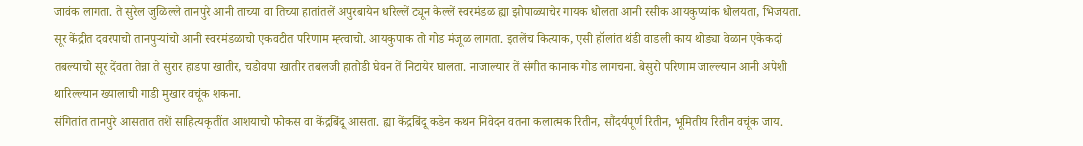जावंक लागता. ते सुरेल जुळिल्ले तानपुरे आनी ताच्या वा तिच्या हातांतलें अपुरबायेन धरिल्लें ट्यून केल्लें स्वरमंडळ ह्या झोपाळ्याचेर गायक धोलता आनी रसीक आयकुप्यांक धोलयता, भिजयता. सूर केंद्रीत दवरपाचो तानपुऱ्यांचो आनी स्वरमंडळाचो एकवटीत परिणाम म्ह्त्वाचो. आयकुपाक तो गोड मंजूळ लागता. इतलेंच कित्याक, एसी हॉलांत थंडी वाडली काय थोड्या वेळान एकेकदां तबल्याचो सूर देंवता तेन्ना ते सुरार हाडपा खातीर, चडोवपा खातीर तबलजी हातोडी घेवन तें निटायेर घालता. नाजाल्यार तें संगीत कानाक गोड लागचना. बेसुरो परिणाम जाल्ल्यान आनी अपेशी थारिल्ल्यान ख्यालाची गाडी मुखार वचूंक शकना.
संगितांत तानपुरे आसतात तशें साहित्यकृतींत आशयाचो फोकस वा केंद्रबिंदू आसता. ह्या केंद्रबिंदू कडेन कथन निवेदन वतना कलात्मक रितीन, सौंदर्यपूर्ण रितीन, भूमितीय रितीन वचूंक जाय.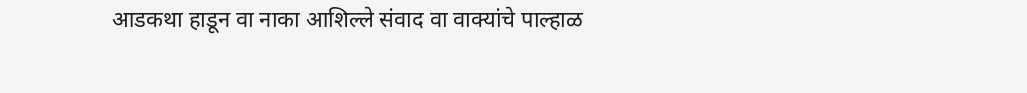आडकथा हाडून वा नाका आशिल्ले संवाद वा वाक्यांचे पाल्हाळ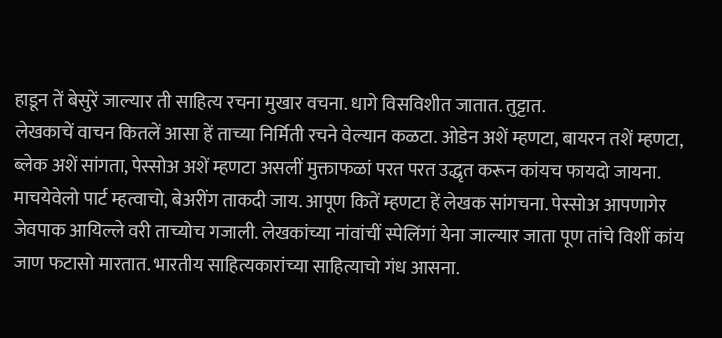हाडून तें बेसुरें जाल्यार ती साहित्य रचना मुखार वचना. धागे विसविशीत जातात. तुट्टात.
लेखकाचें वाचन कितलें आसा हें ताच्या निर्मिती रचने वेल्यान कळटा. ओडेन अशें म्हणटा, बायरन तशें म्हणटा, ब्लेक अशें सांगता, पेस्सोअ अशें म्हणटा असलीं मुक्ताफळां परत परत उद्धृत करून कांयच फायदो जायना. माचयेवेलो पार्ट म्हत्वाचो, बेअरींग ताकदी जाय. आपूण कितें म्हणटा हें लेखक सांगचना. पेस्सोअ आपणागेर जेवपाक आयिल्ले वरी ताच्योच गजाली. लेखकांच्या नांवांचीं स्पेलिंगां येना जाल्यार जाता पूण तांचे विशीं कांय जाण फटासो मारतात. भारतीय साहित्यकारांच्या साहित्याचो गंध आसना.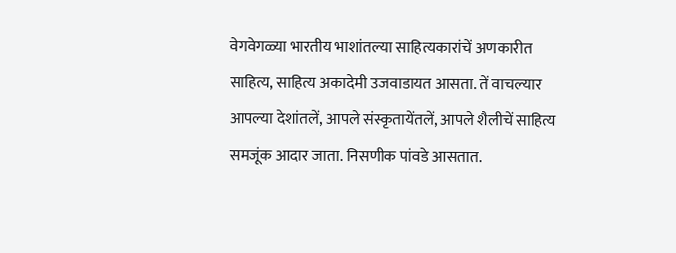वेगवेगळ्या भारतीय भाशांतल्या साहित्यकारांचें अणकारीत साहित्य, साहित्य अकादेमी उजवाडायत आसता. तें वाचल्यार आपल्या देशांतलें, आपले संस्कृतायेंतलें, आपले शैलीचें साहित्य समजूंक आदार जाता. निसणीक पांवडे आसतात.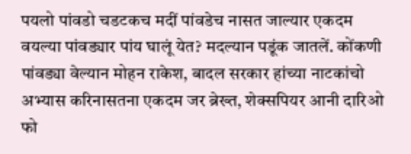पयलो पांवडो चडटकच मदीं पांवडेच नासत जाल्यार एकदम वयल्या पांवड्यार पांय घालूं येत? मदल्यान पडूंक जातलें. कोंकणी पांवड्या वेल्यान मोहन राकेश, बादल सरकार हांच्या नाटकांचो अभ्यास करिनासतना एकदम जर ब्रेख्त, शेक्सपियर आनी दारिओ फो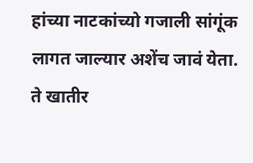हांच्या नाटकांच्यो गजाली सांगूंक लागत जाल्यार अशेंच जावं येता. ते खातीर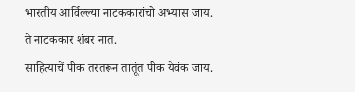भारतीय आर्विल्ल्या नाटककारांचो अभ्यास जाय. ते नाटककार शंबर नात.
साहित्याचें पीक तरतरून तातूंत पीक येवंक जाय.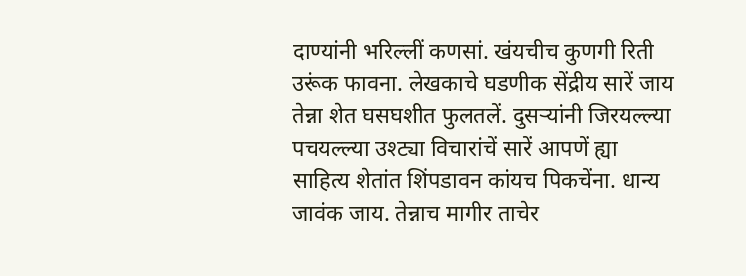दाण्यांनी भरिल्लीं कणसां. खंयचीच कुणगी रिती उरूंक फावना. लेखकाचे घडणीक सेंद्रीय सारें जाय तेन्ना शेत घसघशीत फुलतलें. दुसऱ्यांनी जिरयल्ल्या पचयल्ल्या उश्ट्या विचारांचें सारें आपणें ह्या साहित्य शेतांत शिंपडावन कांयच पिकचेंना. धान्य जावंक जाय. तेन्नाच मागीर ताचेर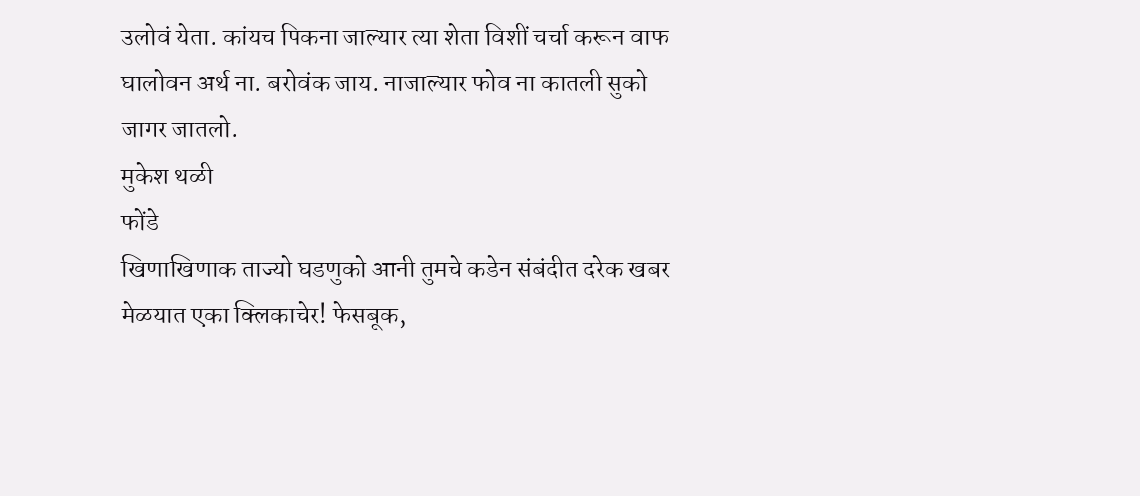उलोवं येता. कांयच पिकना जाल्यार त्या शेता विशीं चर्चा करून वाफ घालोवन अर्थ ना. बरोवंक जाय. नाजाल्यार फोव ना कातली सुको जागर जातलो.
मुकेश थळी
फोंडे
खिणाखिणाक ताज्यो घडणुको आनी तुमचे कडेन संबंदीत दरेक खबर मेळयात एका क्लिकाचेर! फेसबूक,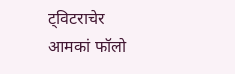ट्विटराचेर आमकां फॉलो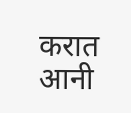करात आनी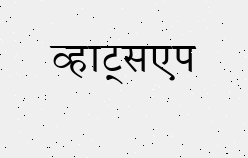व्हाट्सएप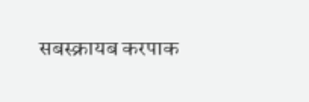सबस्क्रायब करपाक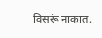विसरूं नाकात.